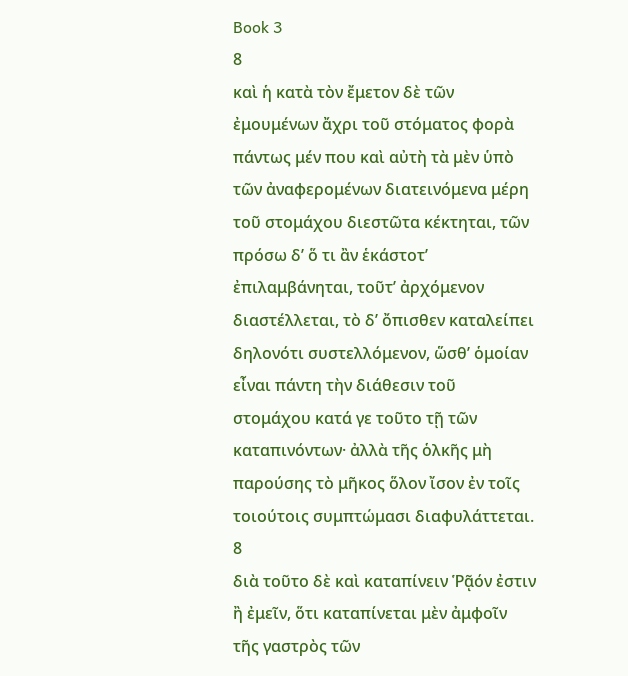Book 3
8
καὶ ἡ κατὰ τὸν ἔμετον δὲ τῶν ἐμουμένων ἄχρι τοῦ στόματος φορὰ πάντως μέν που καὶ αὐτὴ τὰ μὲν ὑπὸ τῶν ἀναφερομένων διατεινόμενα μέρη τοῦ στομάχου διεστῶτα κέκτηται, τῶν πρόσω δʼ ὅ τι ἂν ἑκάστοτʼ ἐπιλαμβάνηται, τοῦτʼ ἀρχόμενον διαστέλλεται, τὸ δʼ ὄπισθεν καταλείπει δηλονότι συστελλόμενον, ὥσθʼ ὁμοίαν εἶναι πάντη τὴν διάθεσιν τοῦ στομάχου κατά γε τοῦτο τῇ τῶν καταπινόντων· ἀλλὰ τῆς ὁλκῆς μὴ παρούσης τὸ μῆκος ὅλον ἴσον ἐν τοῖς τοιούτοις συμπτώμασι διαφυλάττεται.
8
διὰ τοῦτο δὲ καὶ καταπίνειν Ῥᾷόν ἐστιν ἢ ἐμεῖν, ὅτι καταπίνεται μὲν ἀμφοῖν τῆς γαστρὸς τῶν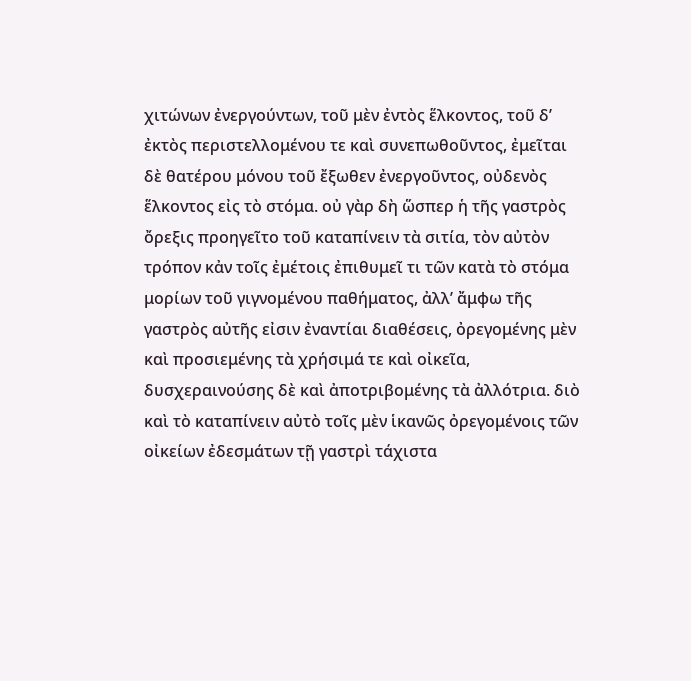χιτώνων ἐνεργούντων, τοῦ μὲν ἐντὸς ἕλκοντος, τοῦ δʼ ἐκτὸς περιστελλομένου τε καὶ συνεπωθοῦντος, ἐμεῖται δὲ θατέρου μόνου τοῦ ἔξωθεν ἐνεργοῦντος, οὐδενὸς ἕλκοντος εἰς τὸ στόμα. οὐ γὰρ δὴ ὥσπερ ἡ τῆς γαστρὸς ὄρεξις προηγεῖτο τοῦ καταπίνειν τὰ σιτία, τὸν αὐτὸν τρόπον κἀν τοῖς ἐμέτοις ἐπιθυμεῖ τι τῶν κατὰ τὸ στόμα μορίων τοῦ γιγνομένου παθήματος, ἀλλʼ ἄμφω τῆς γαστρὸς αὐτῆς εἰσιν ἐναντίαι διαθέσεις, ὀρεγομένης μὲν καὶ προσιεμένης τὰ χρήσιμά τε καὶ οἰκεῖα, δυσχεραινούσης δὲ καὶ ἀποτριβομένης τὰ ἀλλότρια. διὸ καὶ τὸ καταπίνειν αὐτὸ τοῖς μὲν ἱκανῶς ὀρεγομένοις τῶν οἰκείων ἐδεσμάτων τῇ γαστρὶ τάχιστα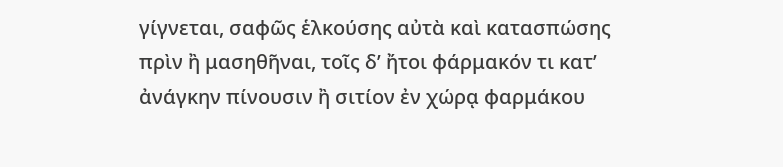γίγνεται, σαφῶς ἑλκούσης αὐτὰ καὶ κατασπώσης πρὶν ἢ μασηθῆναι, τοῖς δʼ ἤτοι φάρμακόν τι κατʼ ἀνάγκην πίνουσιν ἢ σιτίον ἐν χώρᾳ φαρμάκου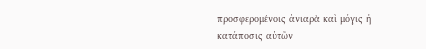προσφερομένοις ἀνιαρὰ καὶ μόγις ἡ κατάποσις αὐτῶν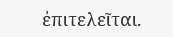ἐπιτελεῖται.